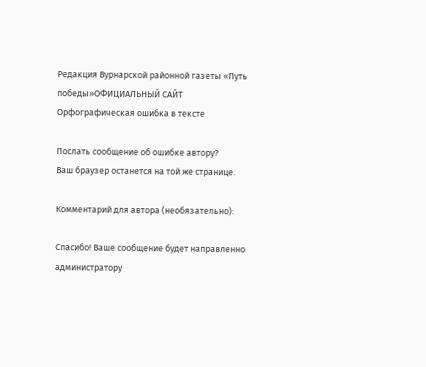Редакция Вурнарской районной газеты «Путь победы»ОФИЦИАЛЬНЫЙ САЙТ
Орфографическая ошибка в тексте

Послать сообщение об ошибке автору?
Ваш браузер останется на той же странице.

Комментарий для автора (необязательно):

Спасибо! Ваше сообщение будет направленно администратору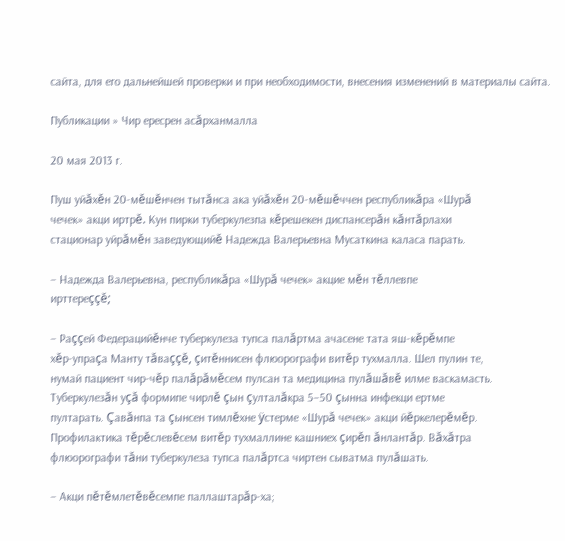сайта, для его дальнейшей проверки и при необходимости, внесения изменений в материалы сайта.

Публикации » Чир ересрен асăрханмалла

20 мая 2013 г.

Пуш уйăхĕн 20-мĕшĕнчен тытăнса ака уйăхĕн 20-мĕшĕччен республикăра «Шурă
чечек» акци иртрĕ. Кун пирки туберкулезпа кĕрешекен диспансерăн кăнтăрлахи
стационар уйрăмĕн заведующийĕ Надежда Валерьевна Мусаткина каласа парать.

– Надежда Валерьевна, республикăра «Шурă чечек» акцие мĕн тĕллевпе
ирттереççĕ;

– Раççей Федерацийĕнче туберкулеза тупса палăртма ачасене тата яш-кĕрĕмпе
хĕр-упраçа Манту тăваççĕ, çитĕннисен флюорографи витĕр тухмалла. Шел пулин те,
нумай пациент чир-чĕр палăрăмĕсем пулсан та медицина пулăшăвĕ илме васкамасть.
Туберкулезăн уçă формипе чирлĕ çын çулталăкра 5–50 çынна инфекци ертме
пултарать. Çавăнпа та çынсен тимлĕхне ÿстерме «Шурă чечек» акци йĕркелерĕмĕр.
Профилактика тĕрĕслевĕсем витĕр тухмаллине кашниех çирĕп ăнлантăр. Вăхăтра
флюорографи тăни туберкулеза тупса палăртса чиртен сыватма пулăшать.

– Акци пĕтĕмлетĕвĕсемпе паллаштарăр-ха;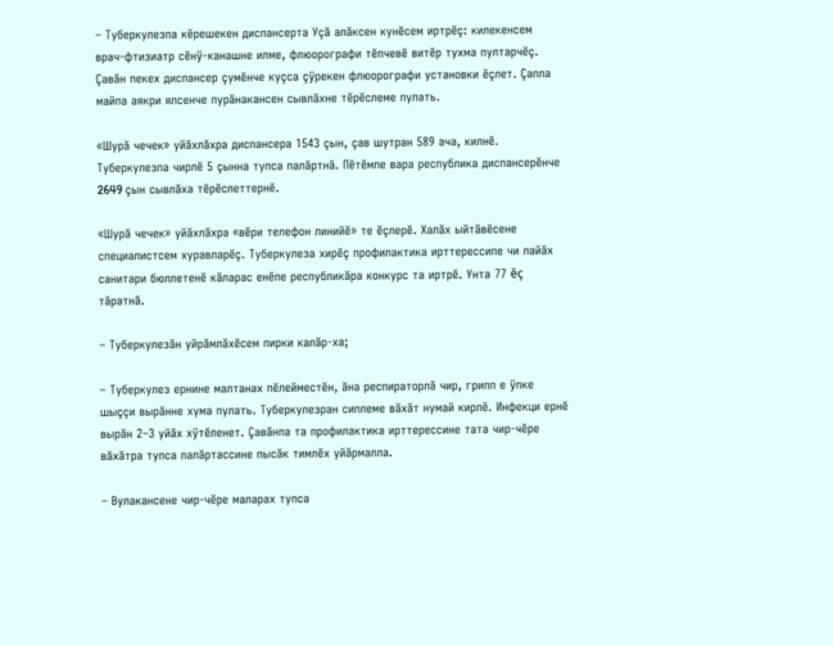– Туберкулезпа кĕрешекен диспансерта Уçă алăксен кунĕсем иртрĕç: килекенсем
врач-фтизиатр сĕнÿ-канашне илме, флюорографи тĕпчевĕ витĕр тухма пултарчĕç.
Çавăн пекех диспансер çумĕнче куçса çÿрекен флюорографи установки ĕçлет. Çапла
майпа аякри ялсенче пурăнакансен сывлăхне тĕрĕслеме пулать.

«Шурă чечек» уйăхлăхра диспансера 1543 çын, çав шутран 589 ача, килнĕ.
Туберкулезпа чирлĕ 5 çынна тупса палăртнă. Пĕтĕмпе вара республика диспансерĕнче
2649 çын сывлăха тĕрĕслеттернĕ.

«Шурă чечек» уйăхлăхра «вĕри телефон линийĕ» те ĕçлерĕ. Халăх ыйтăвĕсене
специалистсем хуравларĕç. Туберкулеза хирĕç профилактика ирттерессипе чи лайăх
санитари бюллетенĕ кăларас енĕпе республикăра конкурс та иртрĕ. Унта 77 ĕç
тăратнă.

– Туберкулезăн уйрăмлăхĕсем пирки калăр-ха;

– Туберкулез ернине малтанах пĕлейместĕн, ăна респираторлă чир, грипп е ÿпке
шыççи вырăнне хума пулать. Туберкулезран сиплеме вăхăт нумай кирлĕ. Инфекци ернĕ
вырăн 2–3 уйăх хÿтĕленет. Çавăнпа та профилактика ирттерессине тата чир-чĕре
вăхăтра тупса палăртассине пысăк тимлĕх уйăрмалла.

– Вулакансене чир-чĕре маларах тупса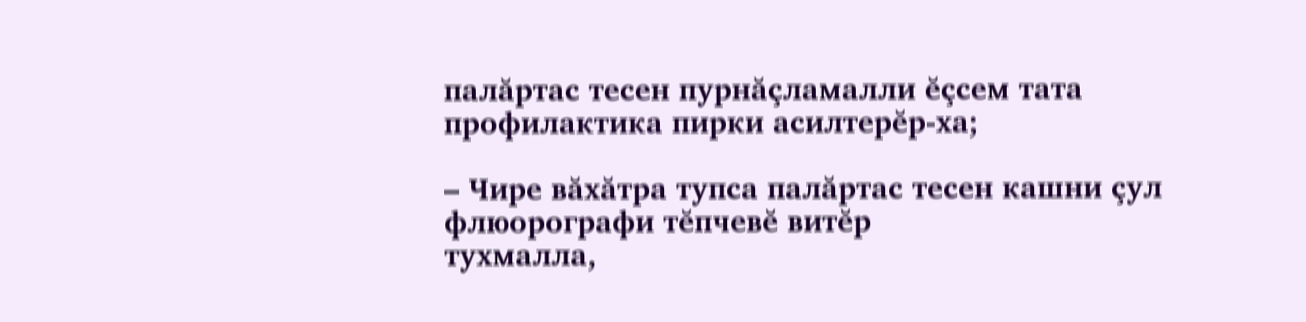палăртас тесен пурнăçламалли ĕçсем тата
профилактика пирки асилтерĕр-ха;

– Чире вăхăтра тупса палăртас тесен кашни çул флюорографи тĕпчевĕ витĕр
тухмалла,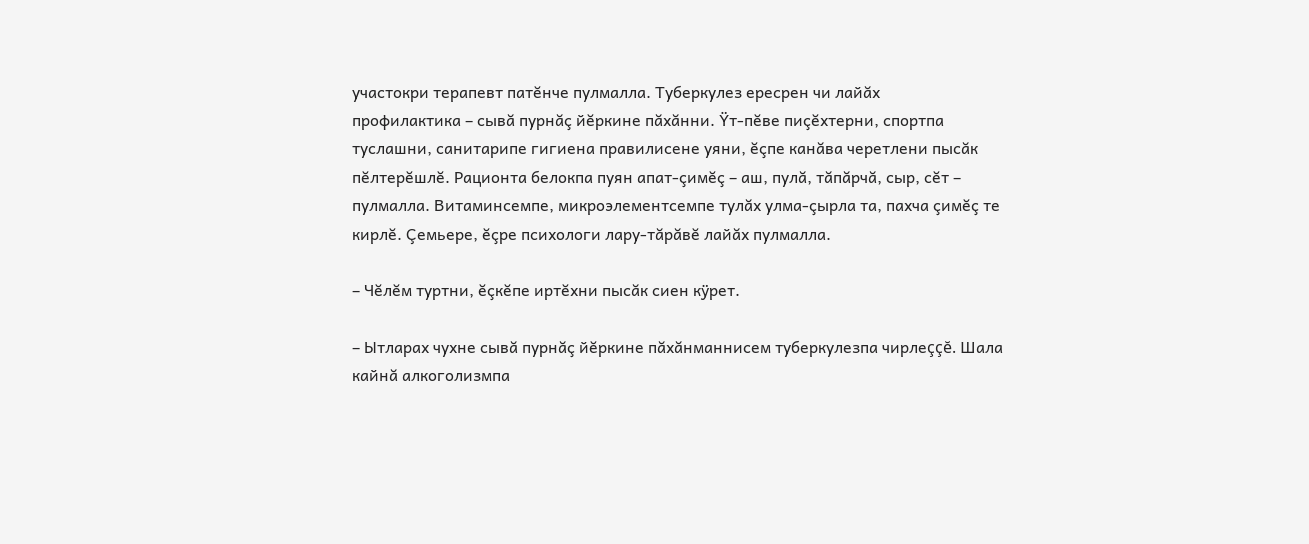участокри терапевт патĕнче пулмалла. Туберкулез ересрен чи лайăх
профилактика – сывă пурнăç йĕркине пăхăнни. Ÿт-пĕве пиçĕхтерни, спортпа
туслашни, санитарипе гигиена правилисене уяни, ĕçпе канăва черетлени пысăк
пĕлтерĕшлĕ. Рационта белокпа пуян апат-çимĕç – аш, пулă, тăпăрчă, сыр, сĕт –
пулмалла. Витаминсемпе, микроэлементсемпе тулăх улма-çырла та, пахча çимĕç те
кирлĕ. Çемьере, ĕçре психологи лару-тăрăвĕ лайăх пулмалла.

– Чĕлĕм туртни, ĕçкĕпе иртĕхни пысăк сиен кÿрет.

– Ытларах чухне сывă пурнăç йĕркине пăхăнманнисем туберкулезпа чирлеççĕ. Шала
кайнă алкоголизмпа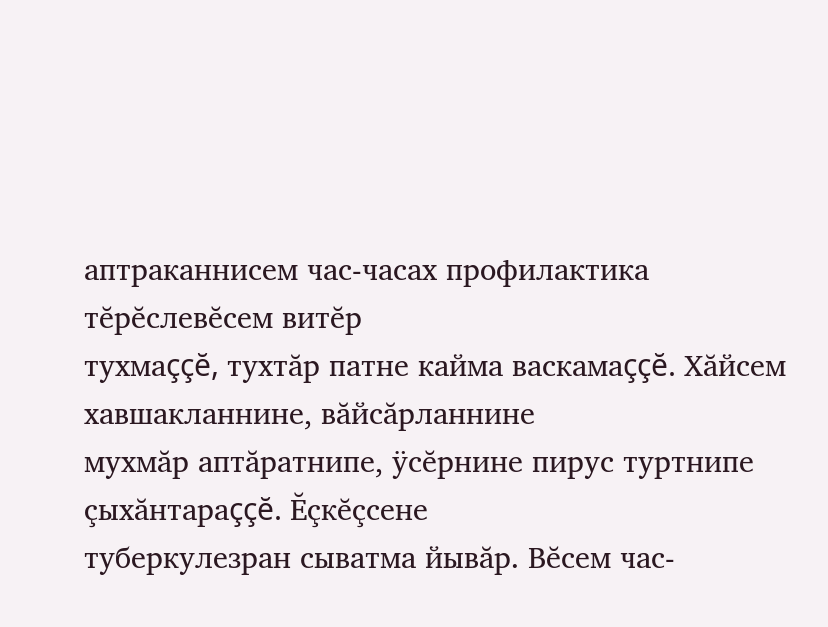аптраканнисем час-часах профилактика тĕрĕслевĕсем витĕр
тухмаççĕ, тухтăр патне кайма васкамаççĕ. Хăйсем хавшакланнине, вăйсăрланнине
мухмăр аптăратнипе, ÿсĕрнине пирус туртнипе çыхăнтараççĕ. Ĕçкĕçсене
туберкулезран сыватма йывăр. Вĕсем час-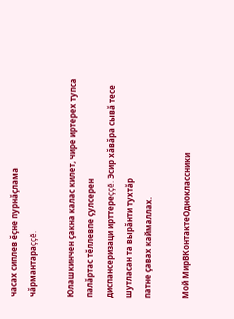часах сиплев ĕçне пурнăçлама
чăрмантараççĕ.

Юлашкинчен çакна калас килет, чире иртерех тупса палăртас тĕллевпе çулсерен
диспансеризаци ирттереççĕ. Эсир хăвăра сывă тесе шутласан та вырăнти тухтăр
патне çавах каймаллах.

Мой МирВКонтактеОдноклассники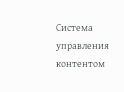Система управления контентом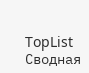TopList Сводная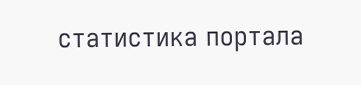статистика портала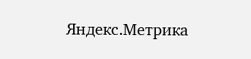Яндекс.Метрика